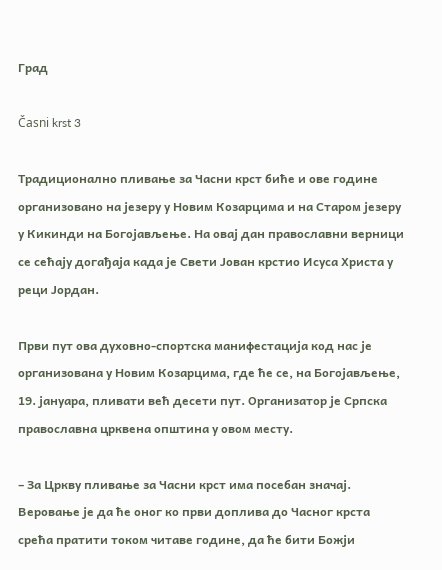Град

Časni krst 3

Традиционално пливање за Часни крст биће и ове године организовано на језеру у Новим Козарцима и на Старом језеру у Кикинди на Богојављење. На овај дан православни верници се сећају догађаја када је Свети Јован крстио Исуса Христа у реци Јордан.

Први пут ова духовно-спортска манифестација код нас је организована у Новим Козарцима, где ће се, на Богојављење, 19. јануара, пливати већ десети пут. Организатор је Српска православна црквена општина у овом месту.

– За Цркву пливање за Часни крст има посебан значај. Веровање је да ће оног ко први доплива до Часног крста срећа пратити током читаве године, да ће бити Божји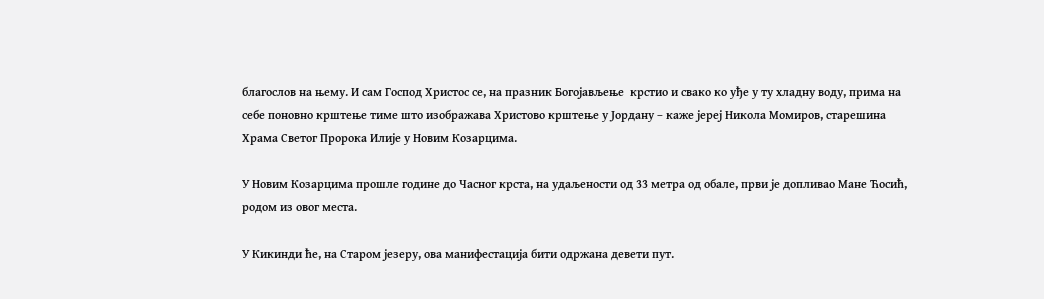благослов на њему. И сам Господ Христос се, на празник Богојављење  крстио и свако ко уђе у ту хладну воду, прима на себе поновно крштење тиме што изображава Христово крштење у Јордану – каже јереј Никола Момиров, старешина Храма Светог Пророка Илије у Новим Козарцима.

У Новим Козарцима прошле године до Часног крста, на удаљености од 33 метра од обале, први је допливао Мане Ћосић, родом из овог места.

У Кикинди ће, на Старом језеру, ова манифестација бити одржана девети пут.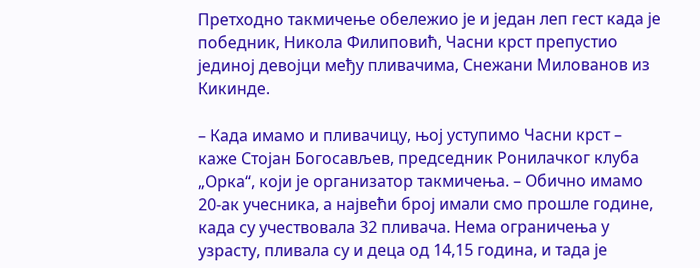Претходно такмичење обележио је и један леп гест када је победник, Никола Филиповић, Часни крст препустио јединој девојци међу пливачима, Снежани Милованов из Кикинде.

– Када имамо и пливачицу, њој уступимо Часни крст – каже Стојан Богосављев, председник Ронилачког клуба „Орка“, који је организатор такмичења. – Обично имамо 20-ак учесника, а највећи број имали смо прошле године, када су учествовала 32 пливача. Нема ограничења у узрасту, пливала су и деца од 14,15 година, и тада је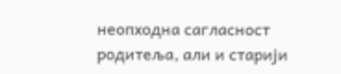неопходна сагласност родитеља, али и старији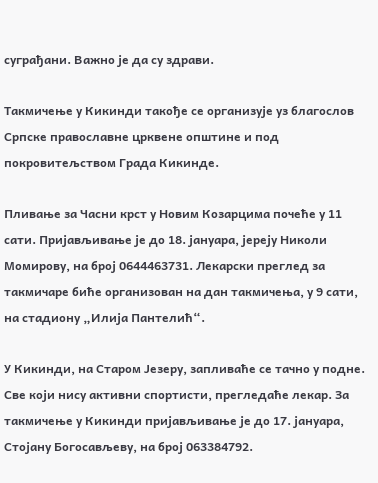суграђани. Важно је да су здрави.

Такмичење у Кикинди такође се организује уз благослов Српске православне црквене општине и под покровитељством Града Кикинде.

Пливање за Часни крст у Новим Козарцима почеће у 11 сати. Пријављивање је до 18. јануара, јереју Николи Момирову, на број 0644463731. Лекарски преглед за такмичаре биће организован на дан такмичења, у 9 сати, на стадиону „Илија Пантелић“.

У Кикинди, на Старом Језеру, запливаће се тачно у подне. Све који нису активни спортисти, прегледаће лекар. За такмичење у Кикинди пријављивање је до 17. јануара, Стојану Богосављеву, на број 063384792.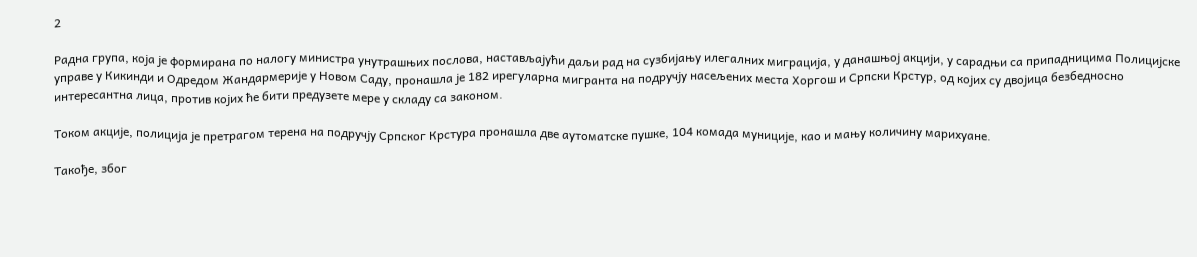2

Радна група, која је формирана по налогу министра унутрашњих послова, настављајући даљи рад на сузбијању илегалних миграција, у данашњој акцији, у сарадњи са припадницима Полицијске управе у Кикинди и Одредом Жандармерије у Новом Саду, пронашла је 182 ирегуларна мигранта на подручју насељених места Хоргош и Српски Крстур, од којих су двојица безбедносно интересантна лица, против којих ће бити предузете мере у складу са законом.

Током акције, полиција је претрагом терена на подручју Српског Крстура пронашла две аутоматске пушке, 104 комада муниције, као и мању количину марихуане.

Такође, због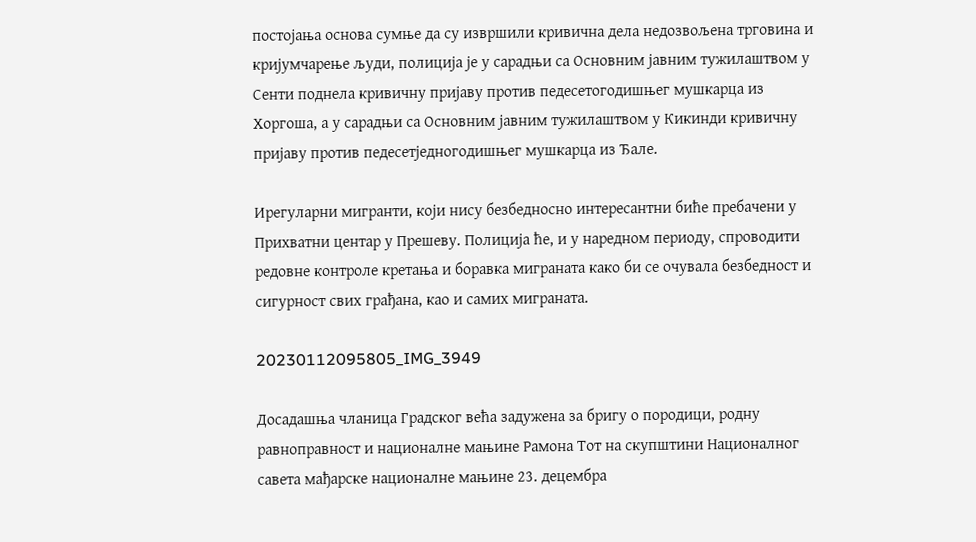постојања основа сумње да су извршили кривична дела недозвољена трговина и кријумчарење људи, полиција је у сарадњи са Основним јавним тужилаштвом у Сенти поднела кривичну пријаву против педесетогодишњег мушкарца из Хоргоша, а у сарадњи са Основним јавним тужилаштвом у Кикинди кривичну пријаву против педесетједногодишњег мушкарца из Ђале.

Ирегуларни мигранти, који нису безбедносно интересантни биће пребачени у Прихватни центар у Прешеву. Полиција ће, и у наредном периоду, спроводити редовне контроле кретања и боравка миграната како би се очувала безбедност и сигурност свих грађана, као и самих миграната.

20230112095805_IMG_3949

Досадашња чланица Градског већа задужена за бригу о породици, родну равноправност и националне мањине Рамона Тот на скупштини Националног савета мађарске националне мањине 23. децембра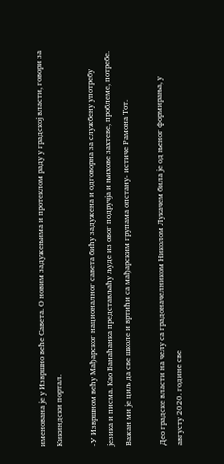именована је у Извршно веће Савета. О новим задужењима и протеклом раду у градској власти, говори за Кикиндски портал.

-У Извршном већу Мађарског националног савета бићу задужена и одговорна за службену употребу језика и писма. Као Банаћанка представљаћу људе из овог подручја и њихове захтеве, проблеме, потребе. Важан ми је циљ да све школе и вртићи са мађарским групама опстану- истиче Рамона Тот.

Део градске власти на челу са градоначелником Николом Лукачем била је од њеног формирања, у августу 2020. године све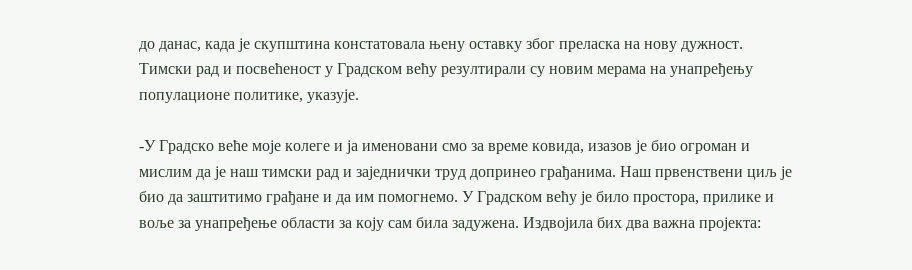до данас, када је скупштина констатовала њену оставку због преласка на нову дужност. Тимски рад и посвећеност у Градском већу резултирали су новим мерама на унапређењу популационе политике, указује.

-У Градско веће моје колеге и ја именовани смо за време ковида, изазов је био огроман и мислим да је наш тимски рад и заједнички труд допринео грађанима. Наш првенствени циљ је био да заштитимо грађане и да им помогнемо. У Градском већу је било простора, прилике и воље за унапређење области за коју сам била задужена. Издвојила бих два важна пројекта: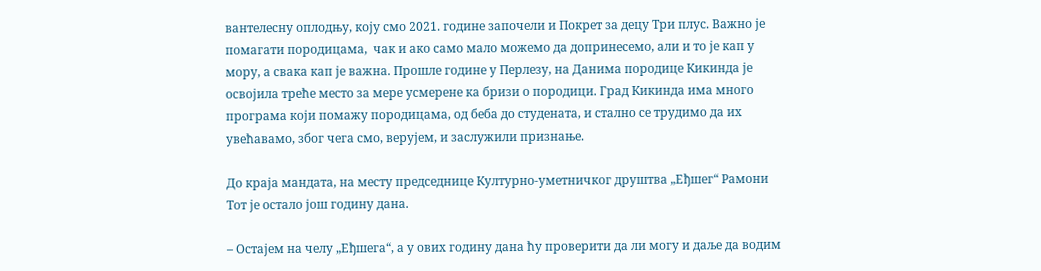вантелесну оплодњу, коју смо 2021. године започели и Покрет за децу Три плус. Важно је помагати породицама,  чак и ако само мало можемо да допринесемо, али и то је кап у мору, а свака кап је важна. Прошле године у Перлезу, на Данима породице Кикинда је освојила треће место за мере усмерене ка бризи о породици. Град Кикинда има много програма који помажу породицама, од беба до студената, и стално се трудимо да их увећавамо, због чега смо, верујем, и заслужили признање.

До краја мандата, на месту председнице Културно-уметничког друштва „Еђшег“ Рамони Тот је остало још годину дана.

– Остајем на челу „Еђшега“, а у ових годину дана ћу проверити да ли могу и даље да водим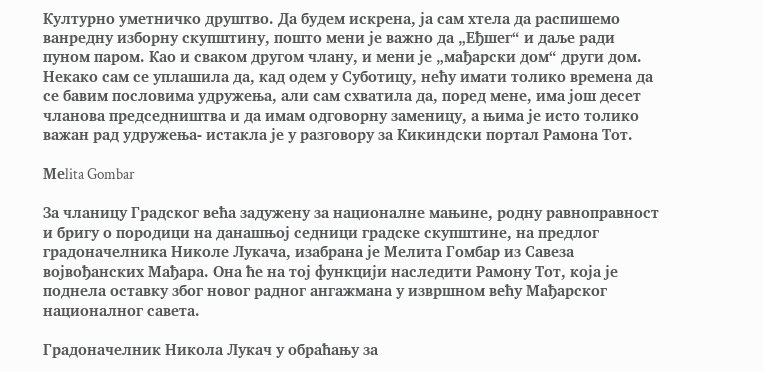Културно уметничко друштво. Да будем искрена, ја сам хтела да распишемо ванредну изборну скупштину, пошто мени је важно да „Еђшег“ и даље ради пуном паром. Као и сваком другом члану, и мени је „мађарски дом“ други дом. Некако сам се уплашила да, кад одем у Суботицу, нећу имати толико времена да се бавим пословима удружења, али сам схватила да, поред мене, има још десет чланова председништва и да имам одговорну заменицу, а њима је исто толико важан рад удружења- истакла је у разговору за Кикиндски портал Рамона Тот.

Меlita Gombar

За чланицу Градског већа задужену за националне мањине, родну равноправност и бригу о породици на данашњој седници градске скупштине, на предлог градоначелника Николе Лукача, изабрана је Мелита Гомбар из Савеза војвођанских Мађара. Она ће на тој функцији наследити Рамону Тот, која је поднела оставку због новог радног ангажмана у извршном већу Мађарског националног савета.

Градоначелник Никола Лукач у обраћању за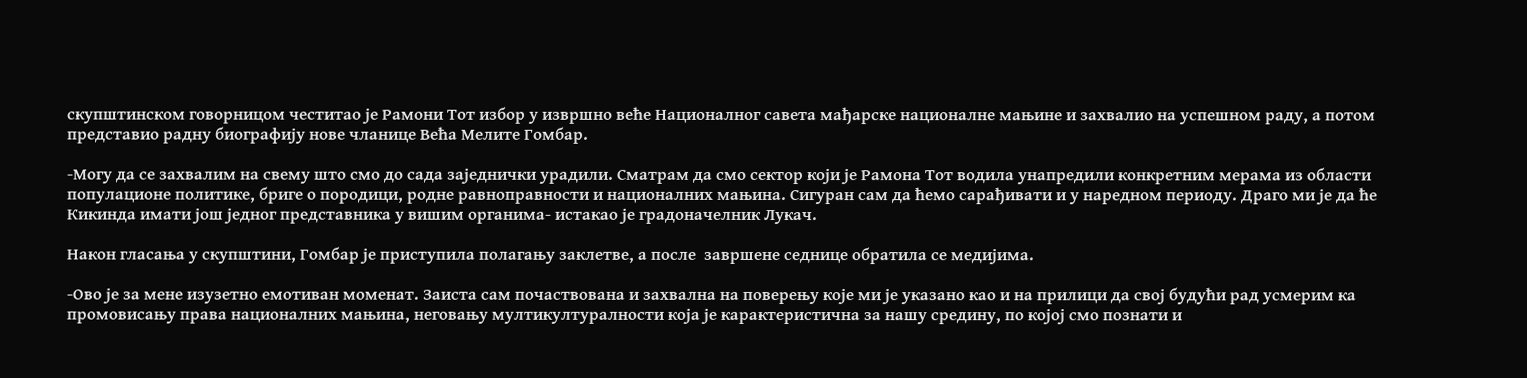скупштинском говорницом честитао је Рамони Тот избор у извршно веће Националног савета мађарске националне мањине и захвалио на успешном раду, а потом представио радну биографију нове чланице Већа Мелите Гомбар.

-Могу да се захвалим на свему што смо до сада заједнички урадили. Сматрам да смо сектор који је Рамона Тот водила унапредили конкретним мерама из области популационе политике, бриге о породици, родне равноправности и националних мањина. Сигуран сам да ћемо сарађивати и у наредном периоду. Драго ми је да ће Кикинда имати још једног представника у вишим органима- истакао је градоначелник Лукач.

Након гласања у скупштини, Гомбар је приступила полагању заклетве, а после  завршене седнице обратила се медијима.

-Ово је за мене изузетно емотиван моменат. Заиста сам почаствована и захвална на поверењу које ми је указано као и на прилици да свој будући рад усмерим ка промовисању права националних мањина, неговању мултикултуралности која је карактеристична за нашу средину, по којој смо познати и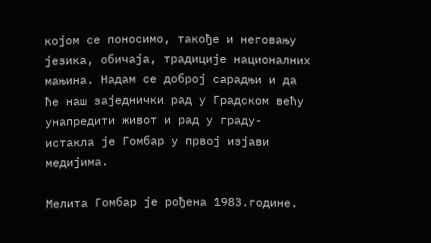којом се поносимо, такође и неговању језика, обичаја, традиције националних мањина. Надам се доброј сарадњи и да ће наш заједнички рад у Градском већу унапредити живот и рад у граду- истакла је Гомбар у првој изјави медијима.

Мелита Гомбар је рођена 1983.године.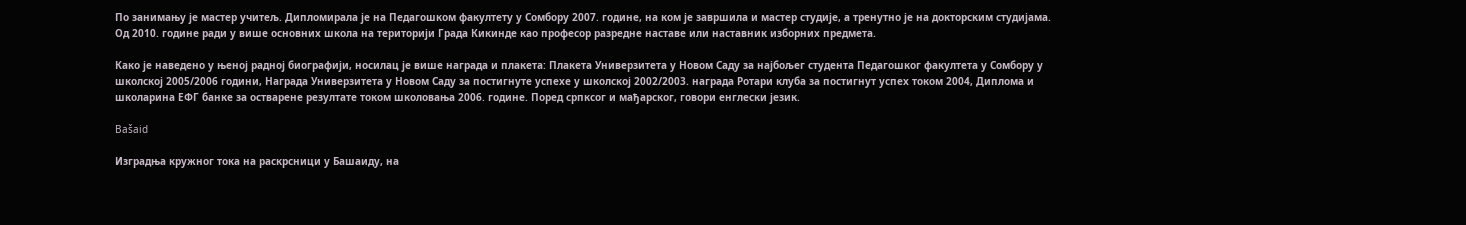По занимању је мастер учитељ. Дипломирала је на Педагошком факултету у Сомбору 2007. године, на ком је завршила и мастер студије, а тренутно је на докторским студијама. Од 2010. године ради у више основних школа на територији Града Кикинде као професор разредне наставе или наставник изборних предмета.

Како је наведено у њеној радној биографији, носилац је више награда и плакета: Плакета Универзитета у Новом Саду за најбољег студента Педагошког факултета у Сомбору у школској 2005/2006 години, Награда Универзитета у Новом Саду за постигнуте успехе у школској 2002/2003. награда Ротари клуба за постигнут успех током 2004, Диплома и школарина ЕФГ банке за остварене резултате током школовања 2006. године. Поред српксог и мађарског, говори енглески језик.

Bašaid

Изградња кружног тока на раскрсници у Башаиду, на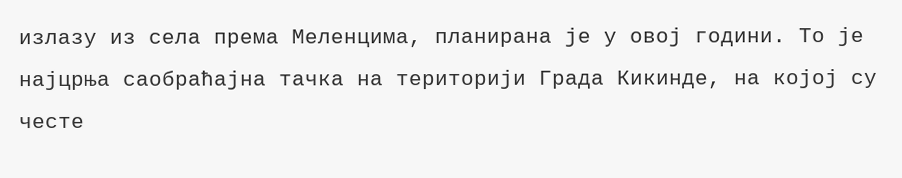излазу из села према Меленцима, планирана је у овој години. То је најцрња саобраћајна тачка на територији Града Кикинде, на којој су честе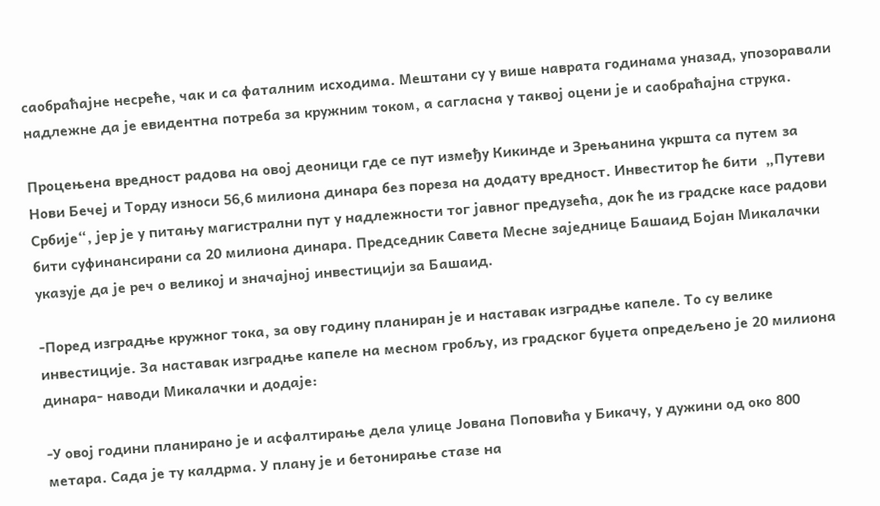саобраћајне несреће, чак и са фаталним исходима. Мештани су у више наврата годинама уназад, упозоравали надлежне да је евидентна потреба за кружним током, а сагласна у таквој оцени је и саобраћајна струка.

Процењена вредност радова на овој деоници где се пут између Кикинде и Зрењанина укршта са путем за Нови Бечеј и Торду износи 56,6 милиона динара без пореза на додату вредност. Инвеститор ће бити  „Путеви Србије“, јер је у питању магистрални пут у надлежности тог јавног предузећа, док ће из градске касе радови бити суфинансирани са 20 милиона динара. Председник Савета Месне заједнице Башаид Бојан Микалачки указује да је реч о великој и значајној инвестицији за Башаид.

-Поред изградње кружног тока, за ову годину планиран је и наставак изградње капеле. То су велике инвестиције. За наставак изградње капеле на месном гробљу, из градског буџета опредељено је 20 милиона динара- наводи Микалачки и додаје:

-У овој години планирано је и асфалтирање дела улице Јована Поповића у Бикачу, у дужини од око 800 метара. Сада је ту калдрма. У плану је и бетонирање стазе на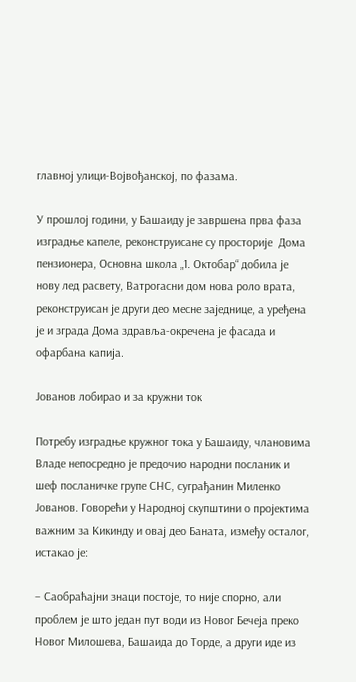главној улици-Војвођанској, по фазама.

У прошлој години, у Башаиду је завршена прва фаза изградње капеле, реконструисане су просторије  Дома пензионера, Основна школа „1. Октобар“ добила је нову лед расвету, Ватрогасни дом нова роло врата, реконструисан је други део месне заједнице, а уређена је и зграда Дома здравља-окречена је фасада и офарбана капија.

Јованов лобирао и за кружни ток

Потребу изградње кружног тока у Башаиду, члановима Владе непосредно је предочио народни посланик и шеф посланичке групе СНС, суграђанин Миленко Јованов. Говорећи у Народној скупштини о пројектима важним за Кикинду и овај део Баната, између осталог, истакао је:

– Саобраћајни знаци постоје, то није спорно, али проблем је што један пут води из Новог Бечеја преко Новог Милошева, Башаида до Торде, а други иде из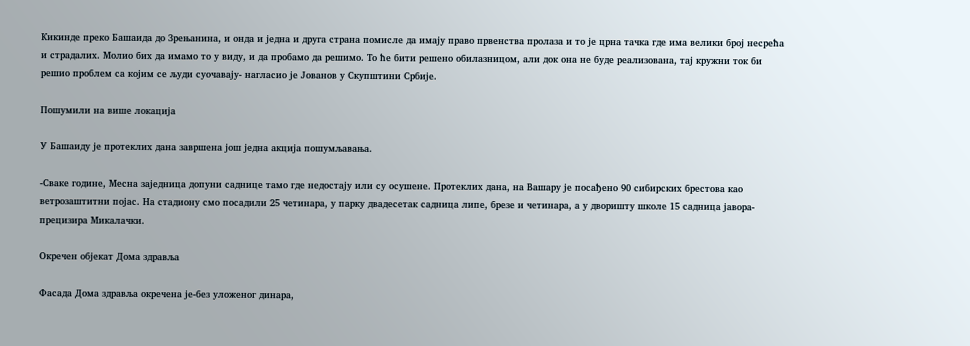Кикинде преко Башаида до Зрењанина, и онда и једна и друга страна помисле да имају право првенства пролаза и то је црна тачка где има велики број несрећа и страдалих. Молио бих да имамо то у виду, и да пробамо да решимо. То ће бити решено обилазницом, али док она не буде реализована, тај кружни ток би решио проблем са којим се људи суочавају- нагласио је Јованов у Скупштини Србије.

Пошумили на више локација

У Башаиду је протеклих дана завршена још једна акција пошумљавања.

-Сваке године, Месна заједница допуни саднице тамо где недостају или су осушене. Протеклих дана, на Вашару је посађено 90 сибирских брестова као ветрозаштитни појас. На стадиону смо посадили 25 четинара, у парку двадесетак садница липе, брезе и четинара, а у дворишту школе 15 садница јавора- прецизира Микалачки.

Окречен објекат Дома здравља

Фасада Дома здравља окречена је-без уложеног динара,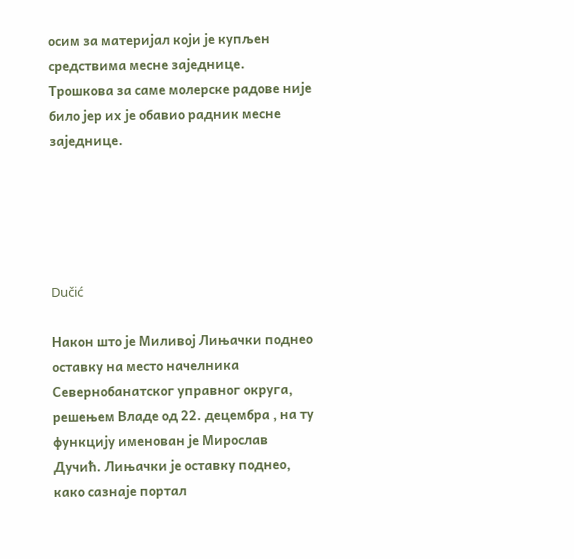осим за материјал који је купљен средствима месне заједнице. Трошкова за саме молерске радове није било јер их је обавио радник месне заједнице.





Dučić

Након што је Миливој Лињачки поднео оставку на место начелника Севернобанатског управног округа, решењем Владе од 22. децембра , на ту функцију именован је Мирослав Дучић. Лињачки је оставку поднео, како сазнаје портал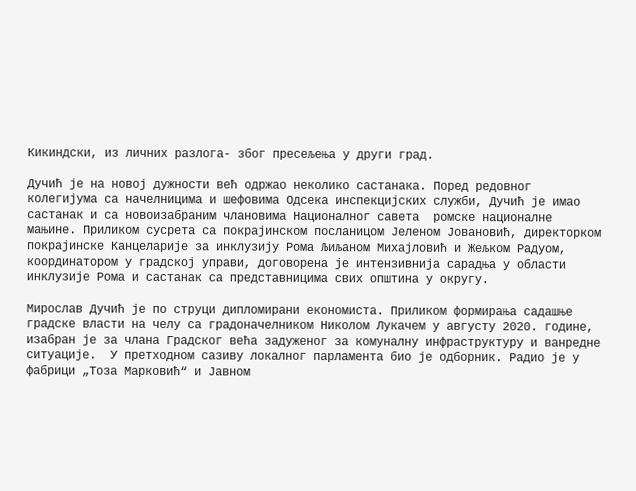Кикиндски, из личних разлога- због пресељења у други град.

Дучић је на новој дужности већ одржао неколико састанака. Поред редовног колегијума са начелницима и шефовима Одсека инспекцијских служби, Дучић је имао састанак и са новоизабраним члановима Националног савета  ромске националне мањине. Приликом сусрета са покрајинском посланицом Јеленом Јовановић, директорком покрајинске Канцеларије за инклузију Рома Љиљаном Михајловић и Жељком Радуом, координатором у градској управи, договорена је интензивнија сарадња у области инклузије Рома и састанак са представницима свих општина у округу.

Мирослав Дучић је по струци дипломирани економиста. Приликом формирања садашње градске власти на челу са градоначелником Николом Лукачем у августу 2020. године, изабран је за члана Градског већа задуженог за комуналну инфраструктуру и ванредне ситуације.  У претходном сазиву локалног парламента био је одборник. Радио је у фабрици „Тоза Марковић“ и Јавном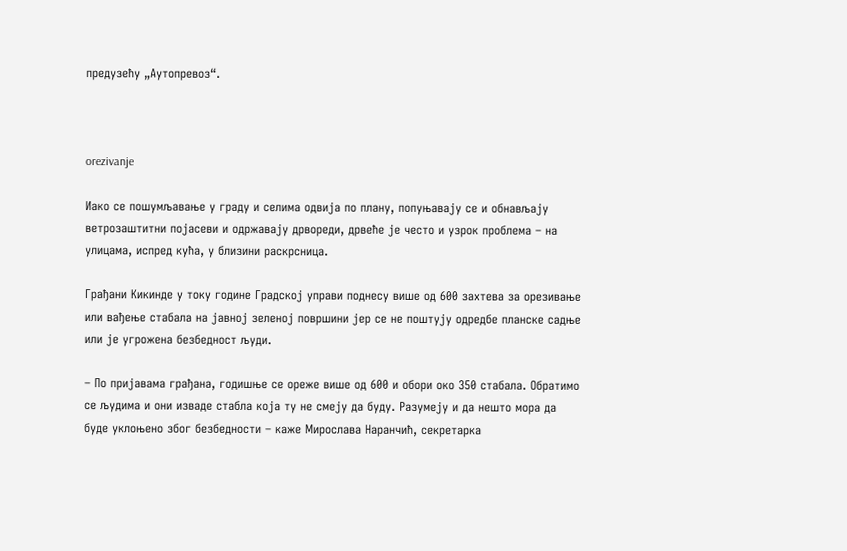предузећу „Аутопревоз“.



orezivanje

Иако се пошумљавање у граду и селима одвија по плану, попуњавају се и обнављају ветрозаштитни појасеви и одржавају дрвореди, дрвеће је често и узрок проблема – на улицама, испред кућа, у близини раскрсница.

Грађани Кикинде у току године Градској управи поднесу више од 600 захтева за орезивање или вађење стабала на јавној зеленој површини јер се не поштују одредбе планске садње или је угрожена безбедност људи.

– По пријавама грађана, годишње се ореже више од 600 и обори око 350 стабала. Обратимо се људима и они изваде стабла која ту не смеју да буду. Разумеју и да нешто мора да буде уклоњено због безбедности – каже Мирослава Наранчић, секретарка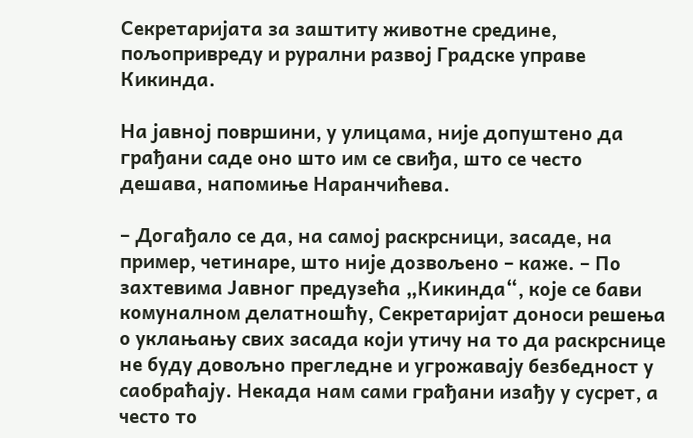Секретаријата за заштиту животне средине, пољопривреду и рурални развој Градске управе Кикинда.

На јавној површини, у улицама, није допуштено да грађани саде оно што им се свиђа, што се често дешава, напомиње Наранчићева.

– Догађало се да, на самој раскрсници, засаде, на пример, четинаре, што није дозвољено – каже. – По захтевима Јавног предузећа „Кикинда“, које се бави комуналном делатношћу, Секретаријат доноси решења о уклањању свих засада који утичу на то да раскрснице не буду довољно прегледне и угрожавају безбедност у саобраћају. Некада нам сами грађани изађу у сусрет, а често то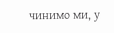чинимо ми, у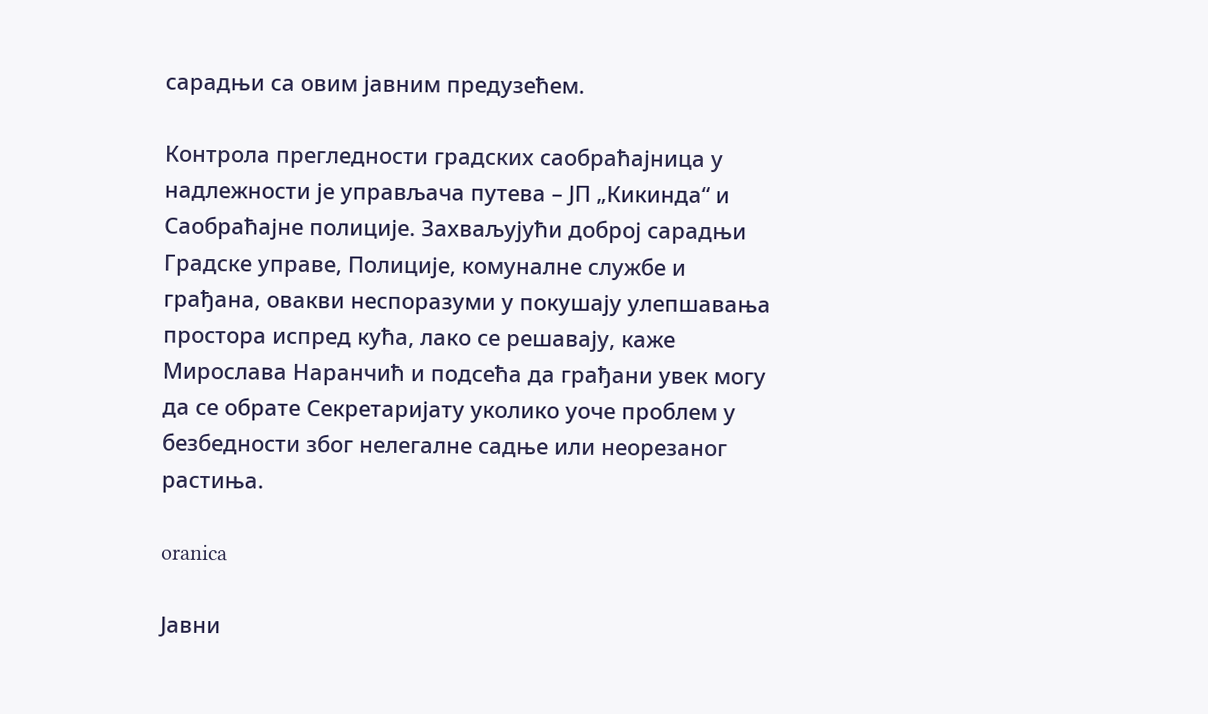сарадњи сa овим јавним предузећем.

Контрола прегледности градских саобраћајница у надлежности је управљача путева – ЈП „Кикинда“ и Саобраћајне полиције. Захваљујући доброј сарадњи Градске управе, Полиције, комуналне службе и грађана, овакви неспоразуми у покушају улепшавања простора испред кућа, лако се решавају, каже Мирослава Наранчић и подсећа да грађани увек могу да се обрате Секретаријату уколико уоче проблем у безбедности због нелегалне садње или неорезаног растиња.

oranica

Јавни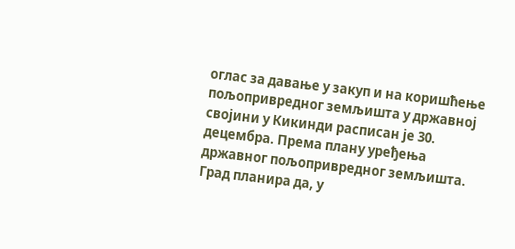оглас за давање у закуп и на коришћење пољопривредног земљишта у државној својини у Кикинди расписан је 30. децембра. Према плану уређења државног пољоприврeдног земљишта. Град планира да, у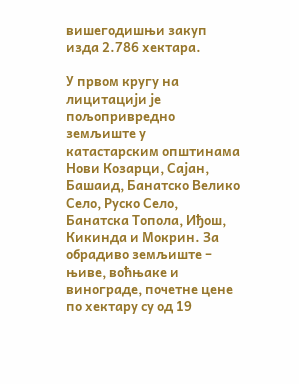вишегодишњи закуп изда 2.786 хектара.

У првом кругу на лицитацији је пољопривредно земљиште у катастарским општинама Нови Козарци, Сајан, Башаид, Банатско Велико Село, Руско Село, Банатска Топола, Иђош, Кикинда и Мокрин. За обрадиво земљиште – њиве, воћњаке и винограде, почетне цене по хектару су од 19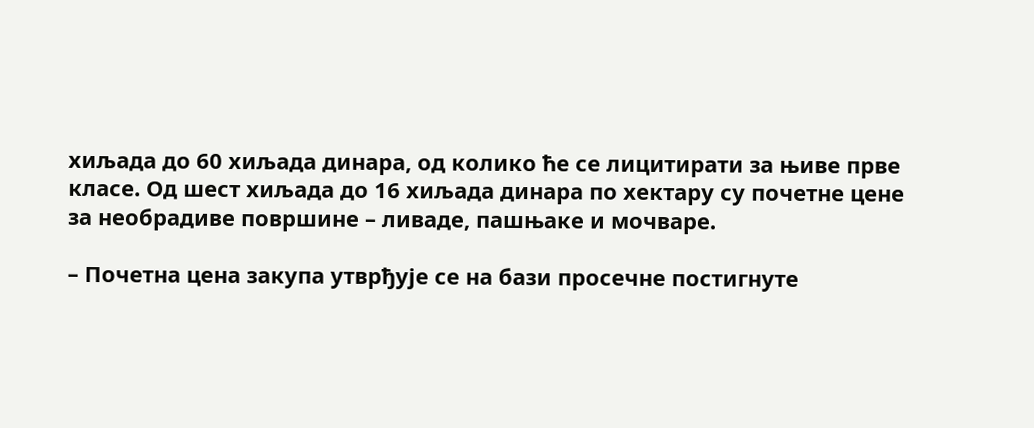хиљада до 60 хиљада динара, од колико ће се лицитирати за њиве прве класе. Од шест хиљада до 16 хиљада динара по хектару су почетне цене за необрадиве површине – ливаде, пашњаке и мочваре.

– Почетна цена закупа утврђује се на бази просечне постигнуте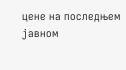цене на последњем јавном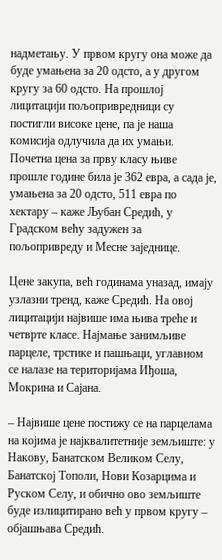надметању. У првом кругу она може да буде умањена за 20 одсто, а у другом кругу за 60 одсто. На прошлој лицитацији пољопривредници су постигли високе цене, па је наша комисија одлучила да их умањи. Почетна цена за прву класу њиве прошле године била је 362 евра, а сада је, умањена за 20 одсто, 511 евра по хектару – каже Љубан Средић, у Градском већу задужен за пољопривреду и Месне заједнице.

Цене закупа, већ годинама уназад, имају узлазни тренд, каже Средић. На овој лицитацији највише има њива треће и четврте класе. Најмање занимљиве парцеле, трстике и пашњаци, углавном се налазе на територијама Иђоша, Мокрина и Сајана.

– Највише цене постижу се на парцелама на којима је најквалитетније земљиште: у Накову, Банатском Великом Селу, Банатској Тополи, Нови Козарцима и Руском Селу, и обично ово земљиште буде излицитирано већ у првом кругу – објашњава Средић.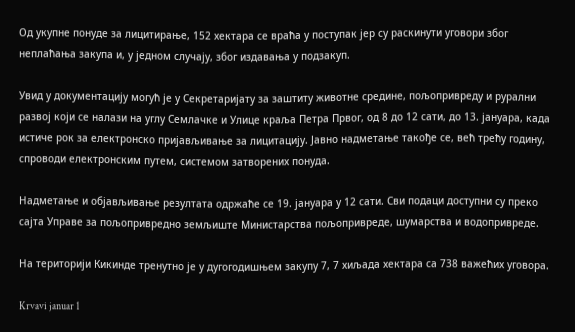Од укупне понуде за лицитирање, 152 хектара се враћа у поступак јер су раскинути уговори због неплаћања закупа и, у једном случају, због издавања у подзакуп.

Увид у документацију могућ је у Секретаријату за заштиту животне средине, пољопривреду и рурални развој који се налази на углу Семлачке и Улице краља Петра Првог, од 8 до 12 сати, до 13. јануара, када истиче рок за електронско пријављивање за лицитацију. Јавно надметање такође се, већ трећу годину, спроводи електронским путем, системом затворених понуда.

Надметање и објављивање резултата одржаће се 19. јануара у 12 сати. Сви подаци доступни су преко сајта Управе за пољопривредно земљиште Министарства пољопривреде, шумарства и водопривреде.

На територији Кикинде тренутно је у дугогодишњем закупу 7, 7 хиљада хектара са 738 важећих уговора.

Krvavi januar 1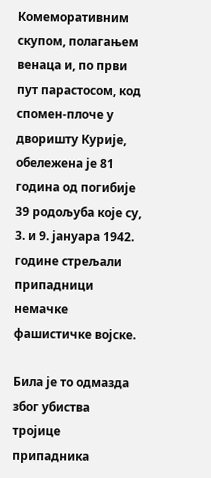Комеморативним скупом, полагањем венаца и, по први пут парастосом, код спомен-плоче у дворишту Курије, обележена је 81 година од погибије 39 родољуба које су, 3. и 9. јануара 1942. године стрељали припадници немачке фашистичке војске.

Била је то одмазда због убиства тројице припадника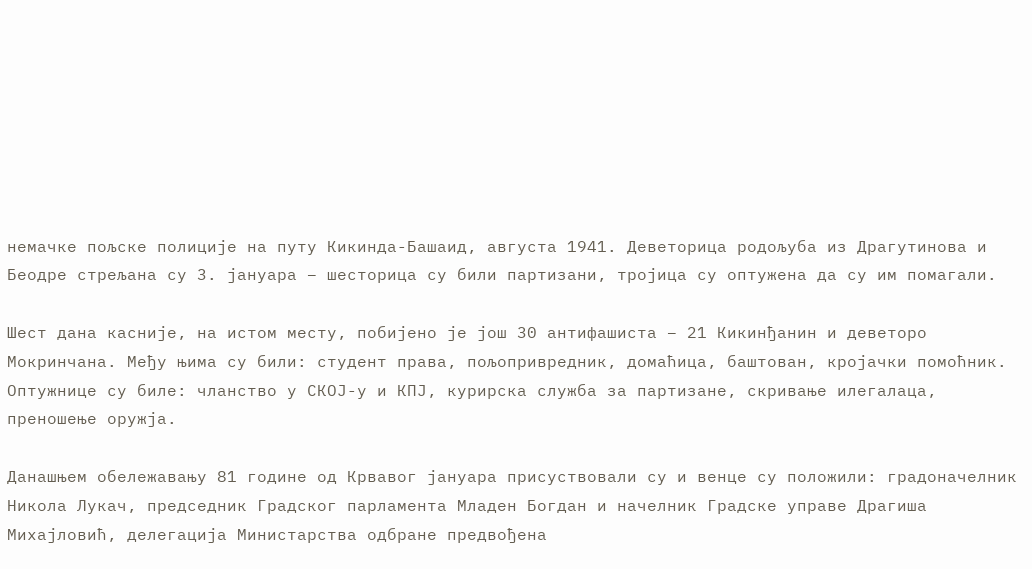немачке пољске полиције на путу Кикинда-Башаид, августа 1941. Деветорица родољуба из Драгутинова и Беодре стрељана су 3. јануара – шесторица су били партизани, тројица су оптужена да су им помагали.

Шест дана касније, на истом месту, побијено је још 30 антифашиста – 21 Кикинђанин и деветоро Мокринчана. Међу њима су били: студент права, пољопривредник, домаћица, баштован, кројачки помоћник. Оптужнице су биле: чланство у СКОЈ-у и КПЈ, курирска служба за партизане, скривање илегалаца, преношење оружја.

Данашњем обележавању 81 године од Крвавог јануара присуствовали су и венце су положили: градоначелник Никола Лукач, председник Градског парламента Младен Богдан и начелник Градске управе Драгиша Михајловић, делегација Министарства одбране предвођена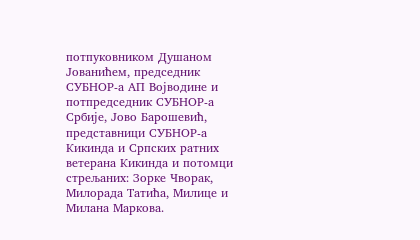потпуковником Душаном Јованићем, председник СУБНОР-а АП Војводине и потпредседник СУБНОР-а Србије, Јово Барошевић, представници СУБНОР-а Кикинда и Српских ратних ветерана Кикинда и потомци стрељаних: Зорке Чворак, Милорада Татића, Милице и Милана Маркова.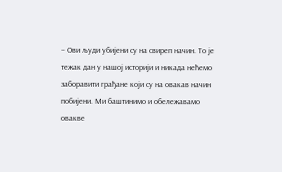– Ови људи убијени су на свиреп начин. То је тежак дан у нашој историји и никада нећемо заборавити грађане који су на овакав начин побијени. Ми баштинимо и обележавамо овакве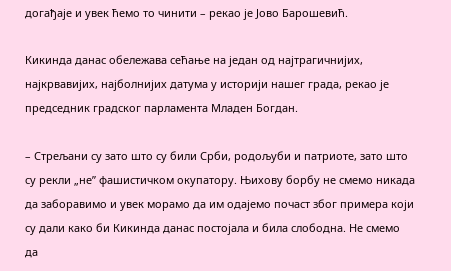догађаје и увек ћемо то чинити – рекао је Јово Барошевић.

Кикинда данас обележава сећање на један од најтрагичнијих, најкрвавијих, најболнијих датума у историји нашег града, рекао је председник градског парламента Младен Богдан.

– Стрељани су зато што су били Срби, родољуби и патриоте, зато што су рекли „не” фашистичком окупатору. Њихову борбу не смемо никада да заборавимо и увек морамо да им одајемо почаст због примера који су дали како би Кикинда данас постојала и била слободна. Не смемо да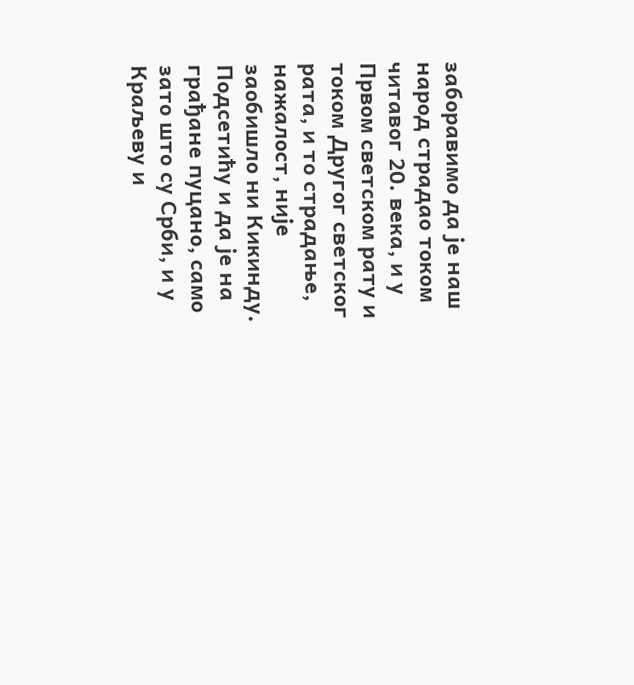заборавимо да је наш народ страдао током читавог 20. века, и у Првом светском рату и током Другог светског рата, и то страдање, нажалост, није заобишло ни Кикинду. Подсетићу и да је на грађане пуцано, само зато што су Срби, и у Краљеву и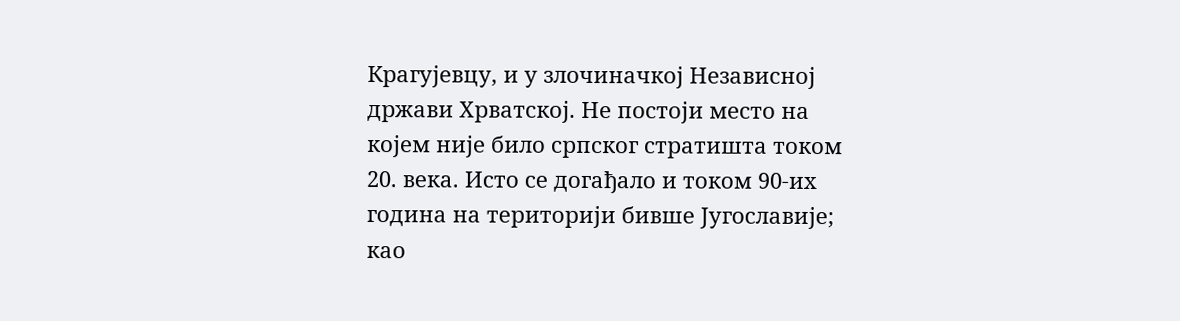Крагујевцу, и у злочиначкој Независној држави Хрватској. Не постоји место на којем није било српског стратишта током 20. века. Исто се догађало и током 90-их година на територији бивше Југославије; као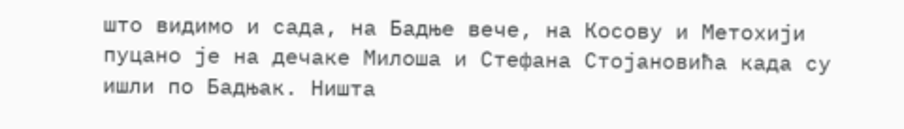што видимо и сада, на Бадње вече, на Косову и Метохији пуцано је на дечаке Милоша и Стефана Стојановића када су ишли по Бадњак. Ништа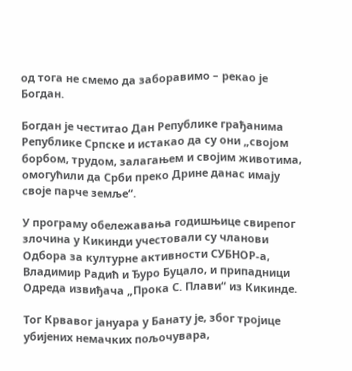од тога не смемо да заборавимо – рекао је Богдан.

Богдан је честитао Дан Републике грађанима Републике Српске и истакао да су они „својом борбом, трудом, залагањем и својим животима, омогућили да Срби преко Дрине данас имају своје парче земље“.

У програму обележавања годишњице свирепог злочина у Кикинди учестовали су чланови Одбора за културне активности СУБНОР-а, Владимир Радић и Ђуро Буцало, и припадници Одреда извиђача „Прока С. Плави“ из Кикинде.

Тог Крвавог јануара у Банату је, због тројице убијених немачких пољочувара,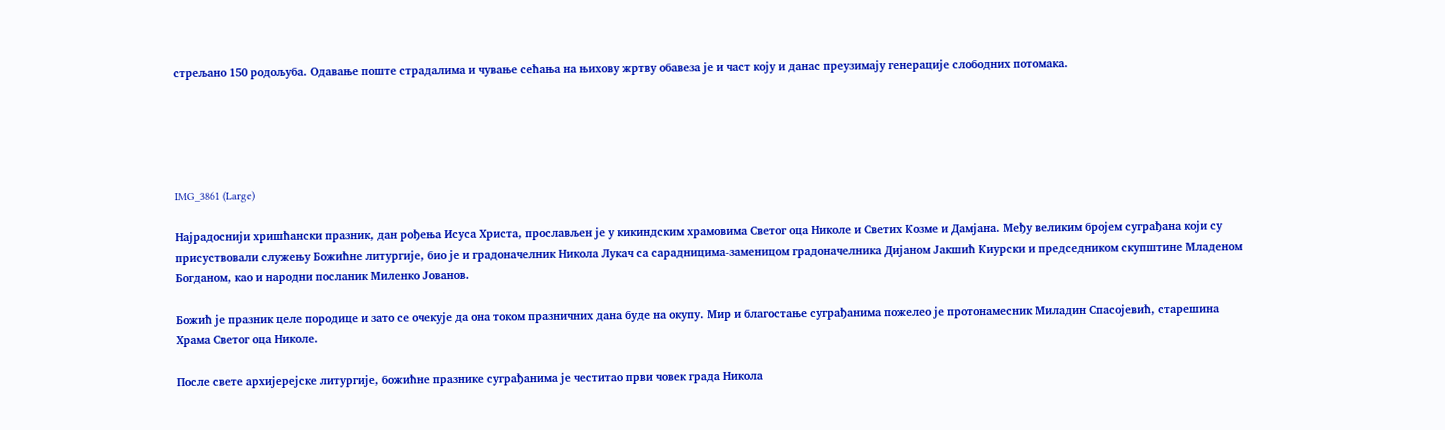стрељано 150 родољуба. Одавање поште страдалима и чување сећања на њихову жртву обавеза је и част коју и данас преузимају генерације слободних потомака.





IMG_3861 (Large)

Најрадоснији хришћански празник, дан рођења Исуса Христа, прослављен је у кикиндским храмовима Светог оца Николе и Светих Козме и Дамјана. Међу великим бројем суграђана који су присуствовали служењу Божићне литургије, био је и градоначелник Никола Лукач са сарадницима-заменицом градоначелника Дијаном Јакшић Киурски и председником скупштине Младеном Богданом, као и народни посланик Миленко Јованов.

Божић је празник целе породице и зато се очекује да она током празничних дана буде на окупу. Мир и благостање суграђанима пожелео је протонамесник Миладин Спасојевић, старешина Храма Светог оца Николе.

После свете архијерејске литургије, божићне празнике суграђанима је честитао први човек града Никола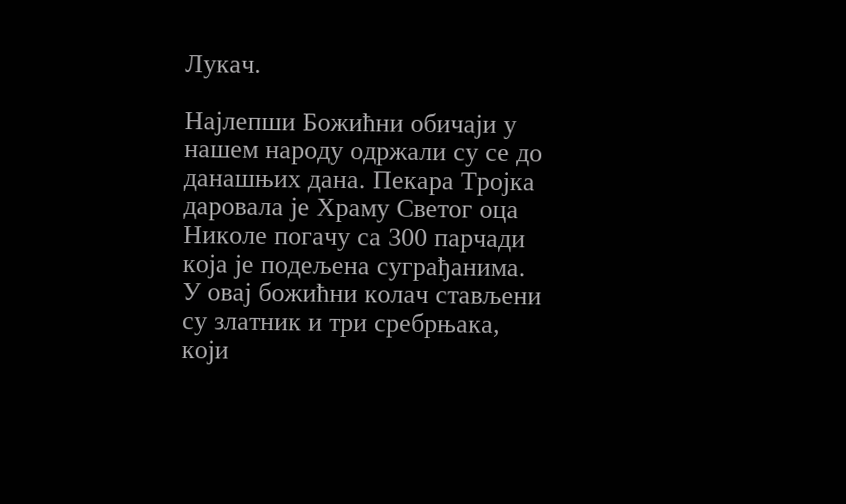Лукач.

Најлепши Божићни обичаји у нашем народу одржали су се до данашњих дана. Пекара Тројка даровала је Храму Светог оца Николе погачу са 300 парчади која је подељена суграђанима. У овај божићни колач стављени су златник и три сребрњака, који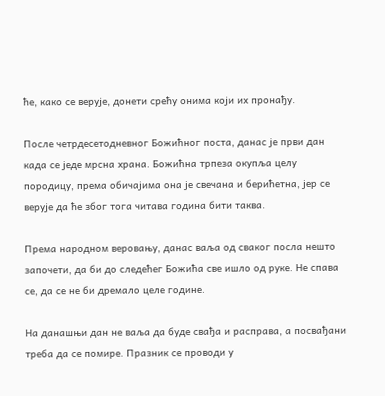ће, како се верује, донети срећу онима који их пронађу.

После четрдесетодневног Божићног поста, данас је први дан када се једе мрсна храна. Божићна трпеза окупља целу породицу, према обичајима она је свечана и берићетна, јер се верује да ће због тога читава година бити таква.

Према народном веровању, данас ваља од сваког посла нешто започети, да би до следећег Божића све ишло од руке. Не спава се, да се не би дремало целе године.

На данашњи дан не ваља да буде свађа и расправа, а посвађани треба да се помире. Празник се проводи у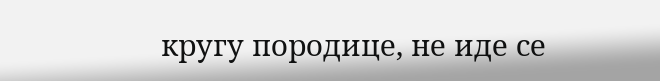кругу породице, не иде се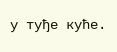у туђе куће.